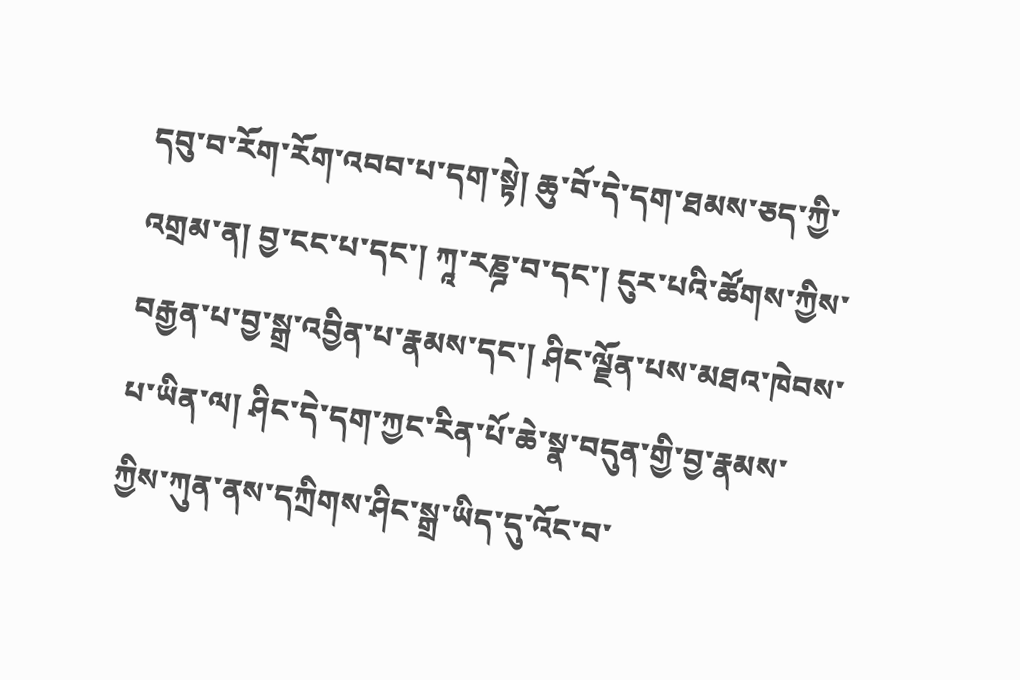དབུ་བ་རོག་རོག་འབབ་པ་དག་སྟེ། ཆུ་བོ་དེ་དག་ཐམས་ཅད་ཀྱི་འགྲམ་ན། བྱ་ངང་པ་དང་། ཀཱ་རཎྜ་བ་དང་། ངུར་པའི་ཚོགས་ཀྱིས་བརྒྱན་པ་བྱ་སྒྲ་འབྱིན་པ་རྣམས་དང་། ཤིང་ལྗོན་པས་མཐའ་ཁེབས་པ་ཡིན་ལ། ཤིང་དེ་དག་ཀྱང་རིན་པོ་ཆེ་སྣ་བདུན་གྱི་བྱ་རྣམས་ཀྱིས་ཀུན་ནས་དཀྲིགས་ཤིང་སྒྲ་ཡིད་དུ་འོང་བ་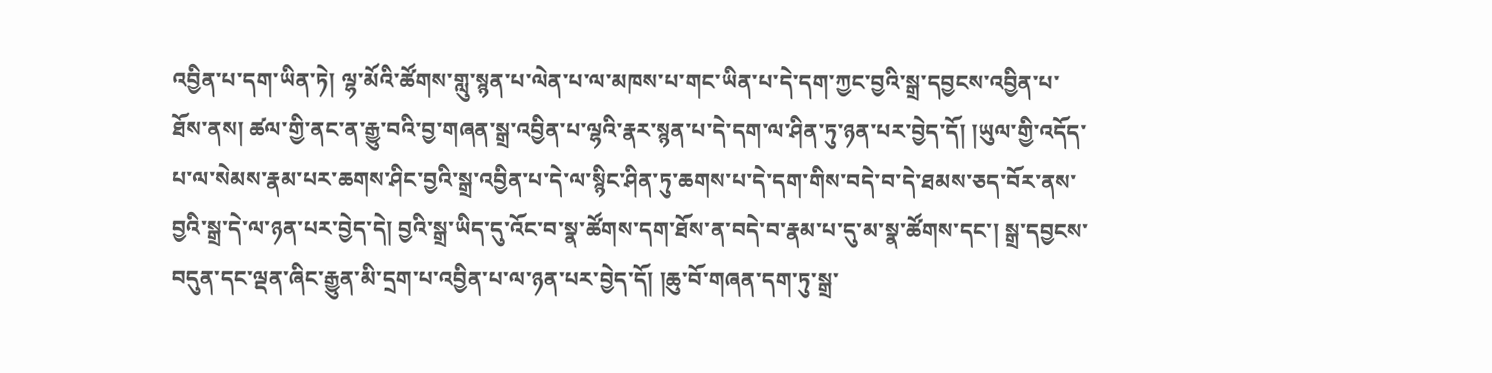འབྱིན་པ་དག་ཡིན་ཏེ། ལྷ་མོའི་ཚོགས་གླུ་སྙན་པ་ལེན་པ་ལ་མཁས་པ་གང་ཡིན་པ་དེ་དག་ཀྱང་བྱའི་སྒྲ་དབྱངས་འབྱིན་པ་ཐོས་ནས། ཚལ་གྱི་ནང་ན་རྒྱུ་བའི་བྱ་གཞན་སྒྲ་འབྱིན་པ་ལྷའི་རྣར་སྙན་པ་དེ་དག་ལ་ཤིན་ཏུ་ཉན་པར་བྱེད་དོ། །ཡུལ་གྱི་འདོད་པ་ལ་སེམས་རྣམ་པར་ཆགས་ཤིང་བྱའི་སྒྲ་འབྱིན་པ་དེ་ལ་སྙིང་ཤིན་ཏུ་ཆགས་པ་དེ་དག་གིས་བདེ་བ་དེ་ཐམས་ཅད་བོར་ནས་བྱའི་སྒྲ་དེ་ལ་ཉན་པར་བྱེད་དེ། བྱའི་སྒྲ་ཡིད་དུ་འོང་བ་སྣ་ཚོགས་དག་ཐོས་ན་བདེ་བ་རྣམ་པ་དུ་མ་སྣ་ཚོགས་དང་། སྒྲ་དབྱངས་བདུན་དང་ལྡན་ཞིང་རྒྱུན་མི་དྲག་པ་འབྱིན་པ་ལ་ཉན་པར་བྱེད་དོ། །ཆུ་བོ་གཞན་དག་ཏུ་སྒྲ་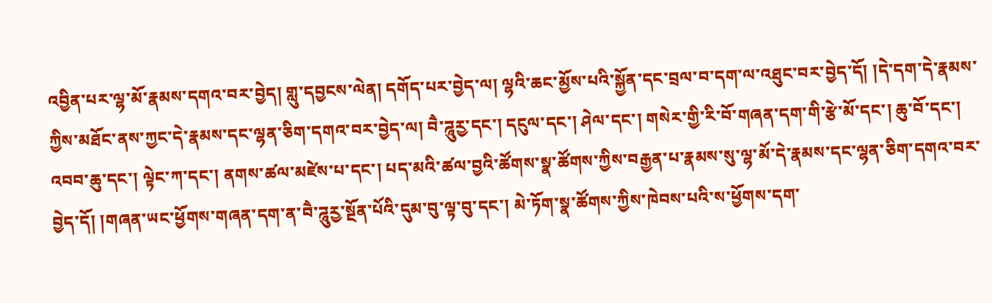འབྱིན་པར་ལྷ་མོ་རྣམས་དགའ་བར་བྱེད། གླུ་དབྱངས་ལེན། དགོད་པར་བྱེད་ལ། ལྷའི་ཆང་མྱོས་པའི་སྐྱོན་དང་བྲལ་བ་དག་ལ་འཐུང་བར་བྱེད་དོ། །དེ་དག་དེ་རྣམས་ཀྱིས་མཐོང་ནས་ཀྱང་དེ་རྣམས་དང་ལྷན་ཅིག་དགའ་བར་བྱེད་ལ། བཻ་ཌཱུརྱ་དང་། དངུལ་དང་། ཤེལ་དང་། གསེར་གྱི་རི་བོ་གཞན་དག་གི་རྩེ་མོ་དང་། ཆུ་བོ་དང་། འབབ་ཆུ་དང་། ལྟེང་ཀ་དང་། ནགས་ཚལ་མཛེས་པ་དང་། པད་མའི་ཚལ་བྱའི་ཚོགས་སྣ་ཚོགས་ཀྱིས་བརྒྱན་པ་རྣམས་སུ་ལྷ་མོ་དེ་རྣམས་དང་ལྷན་ཅིག་དགའ་བར་བྱེད་དོ། །གཞན་ཡང་ཕྱོགས་གཞན་དག་ན་བཻ་ཌཱུརྱ་སྔོན་པོའི་དུམ་བུ་ལྟ་བུ་དང་། མེ་ཏོག་སྣ་ཚོགས་ཀྱིས་ཁེབས་པའི་ས་ཕྱོགས་དག་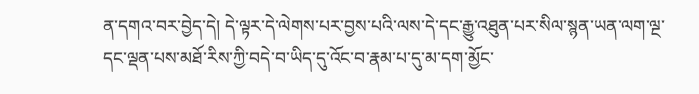ན་དགའ་བར་བྱེད་དེ། དེ་ལྟར་དེ་ལེགས་པར་བྱས་པའི་ལས་དེ་དང་རྒྱུ་འཐུན་པར་སིལ་སྙན་ཡན་ལག་ལྔ་དང་ལྡན་པས་མཐོ་རིས་ཀྱི་བདེ་བ་ཡིད་དུ་འོང་བ་རྣམ་པ་དུ་མ་དག་མྱོང་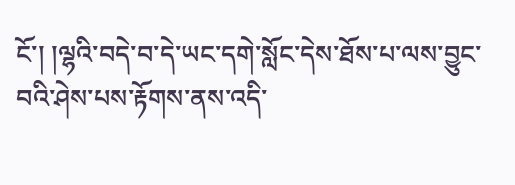ངོ་། །ལྷའི་བདེ་བ་དེ་ཡང་དགེ་སློང་དེས་ཐོས་པ་ལས་བྱུང་བའི་ཤེས་པས་རྟོགས་ནས་འདི་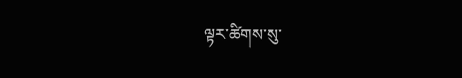ལྟར་ཚིགས་སུ་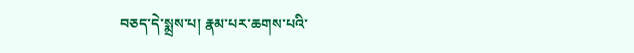བཅད་དེ་སྨྲས་པ། རྣམ་པར་ཆགས་པའི་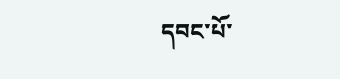དབང་པོ་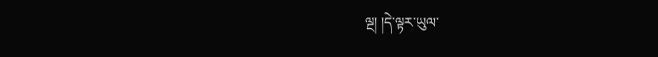ལྔ། །དེ་ལྟར་ཡུལ་